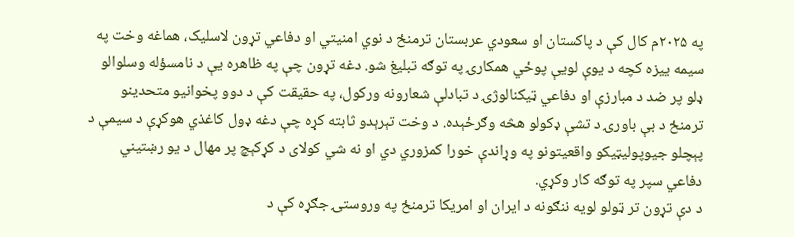په ۲۰۲۵م کال کې د پاکستان او سعودي عربستان ترمنځ د نوي امنیتي او دفاعي تړون لاسلیک، هماغه وخت په سیمه ییزه کچه د یوې لویې پوځي همکارۍ په توګه تبلیغ شو. دغه تړون چې په ظاهره یې د نامسؤله وسلوالو ډلو پر ضد د مبارزې او دفاعي ټیکنالوژۍ د تبادلې شعارونه ورکول، په حقیقت کې د دوو پخوانیو متحدینو ترمنځ د بې باورۍ د تشې ډکولو هڅه وګرځېده. د وخت تېرېدو ثابته کړه چې دغه ډول کاغذي هوکړې د سیمې د پېچلو جیوپولیټیکو واقعیتونو په وړاندې خورا کمزوري دي او نه شي کولای د کړکېچ پر مهال د یو رښتیني دفاعي سپر په توګه کار وکړي.
د دې تړون تر ټولو لویه ننګونه د ایران او امریکا ترمنځ په وروستۍ جګړه کې د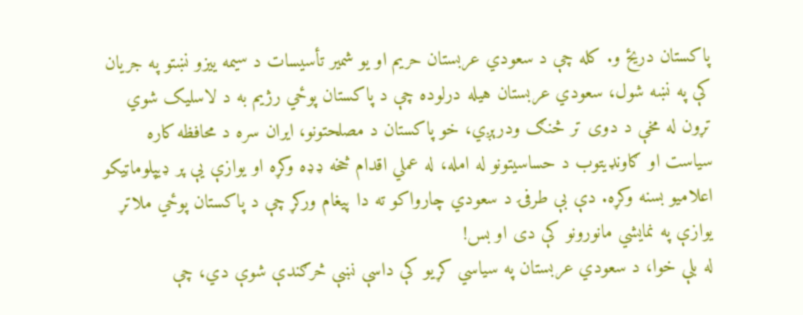پاکستان دریځ و. کله چې د سعودي عربستان حریم او یو شمیر تأسیسات د سیمه ییزو نښتو په جریان کې په نښه شول، سعودي عربستان هیله درلوده چې د پاکستان پوځي رژیم به د لاسلیک شوي تړون له مخې د دوی تر څنګ ودرېږي، خو پاکستان د مصلحتونو، ایران سره د محافظه کاره سیاست او ګاونډیتوب د حساسیتونو له امله، له عملي اقدام څخه ډډه وکړه او یوازې یې پر ډیپلوماټیکو اعلامیو بسنه وکړه. دې بې طرفۍ د سعودي چارواکو ته دا پیغام ورکړ چې د پاکستان پوځي ملاتړ یوازې په نمایشي مانورونو کې دی او بس!
له بلې خوا، د سعودي عربستان په سیاسي کړیو کې داسې نښې څرګندې شوې دي، چې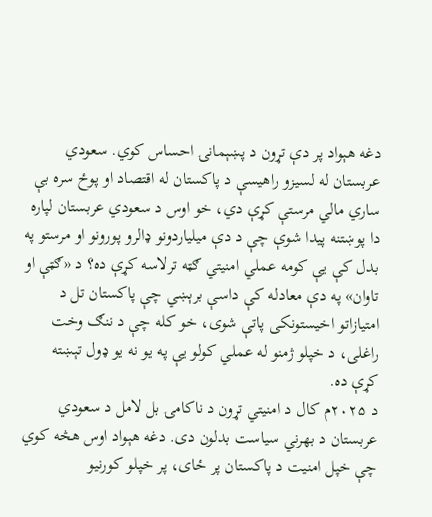دغه هېواد پر دې تړون د پښېمانۍ احساس کوي. سعودي عربستان له لسیزو راهیسې د پاکستان له اقتصاد او پوځ سره بې ساري مالي مرستې کړې دي، خو اوس د سعودي عربستان لپاره دا پوښتنه پیدا شوې چې د دې میلیاردونو ډالرو پورونو او مرستو په بدل کې یې کومه عملي امنیتي ګټه ترلاسه کړې ده؟ د «ګټې او تاوان» په دې معادله کې داسې برېښي چې پاکستان تل د امتیازاتو اخیستونکی پاتې شوی، خو کله چې د ننګ وخت راغلی، د خپلو ژمنو له عملي کولو یې په یو نه یو ډول تېښته کړې ده.
د ۲۰۲۵م کال د امنیتي تړون د ناکامۍ بل لامل د سعودي عربستان د بهرني سیاست بدلون دی. دغه هېواد اوس هڅه کوي چې خپل امنیت د پاکستان پر ځای، پر خپلو کورنیو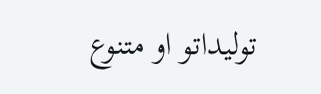تولیداتو او متنوع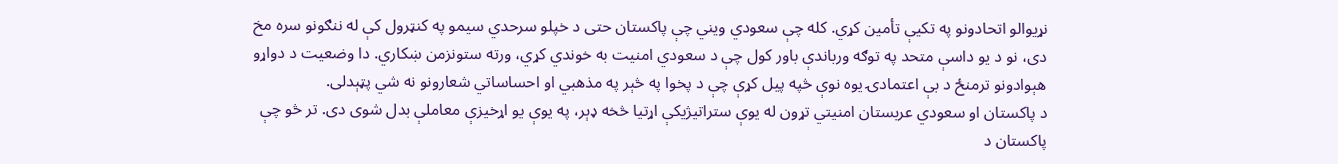نړیوالو اتحادونو په تکیې تأمین کړي. کله چې سعودي ویني چې پاکستان حتی د خپلو سرحدي سیمو په کنټرول کې له ننګونو سره مخ دی، نو د یو داسې متحد په توګه ورباندې باور کول چې د سعودي امنیت به خوندي کړي، ورته ستونزمن ښکاري. دا وضعیت د دواړو هېوادونو ترمنځ د بې اعتمادۍ یوه نوې څپه پیل کړې چې د پخوا په څېر په مذهبي او احساساتي شعارونو نه شي پټېدلی.
د پاکستان او سعودي عربستان امنیتي تړون له یوې ستراتیژیکې اړتیا څخه ډېر، په یوې یو اړخیزې معاملې بدل شوی دی. تر څو چې پاکستان د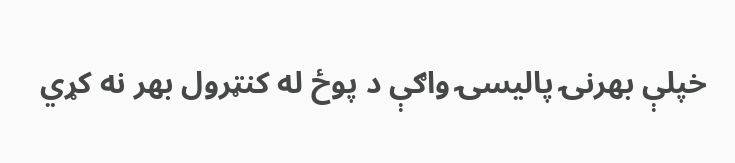خپلې بهرنۍ پالیسۍ واګې د پوځ له کنټرول بهر نه کړي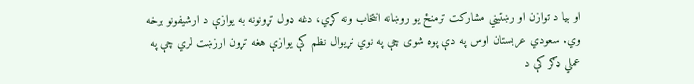او بیا د توازن او رښتیني مشارکت ترمنځ یو روښانه انتخاب ونه کړي، دغه ډول تړونونه به یوازې د ارشیفونو برخه وي. سعودي عربستان اوس په دې پوه شوی چې په نوي نړیوال نظم کې یوازې هغه تړون ارزښت لري چې په عملي ډګر کې د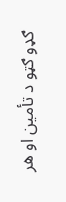ګډو ګټو د تأمین او هر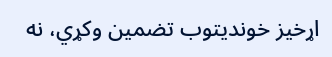اړخیز خوندیتوب تضمین وکړي، نه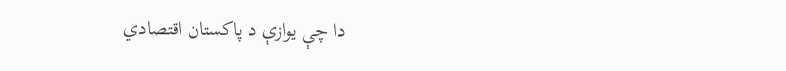دا چې یوازې د پاکستان اقتصادي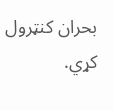بحران کنټرول کړي.